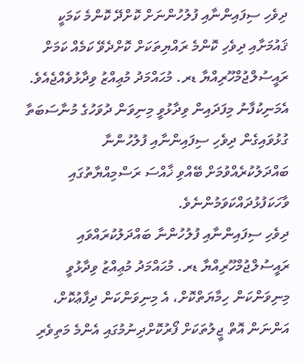ދިވެހި ސިފައިންނާއި ފުލުހުންނަށް ކޮށްދޭ ކޮންމެ ކަމަކީ ޤައުމަށާއި ދިވެހި ކޮންމެ ރައްޔިތަކަށް ކޮށްދެވޭ ކަމެއް ކަމަށް ރައީސުލްޖުމްހޫރިއްޔާ ޑރ. މުޙައްމަދު މުޢިއްޒު ވިދާޅުވެއްޖެއެވެ. އެމަނިކުފާނު މިފަދައިން ވިދާޅުވީ މިނިވަން ދުވަހުގެ މުނާސަބަތާ ގުޅުވައިގެން ދިވެހި ސިފައިންނާއި ފުލުހުންނާ ބައްދަލުކުރެއްވުމަށް ބޭއްވި ޚާއްސަ ރަސްމިއްޔާތުގައި ވާހަކަފުޅުދައްކަވަމުންނެވެ.
ދިވެހި ސިފައިންނާއި ފުލުހުންނާ ބައްދަލުކުރައްވައި ރައީސުލްޖުމްހޫރިއްޔާ ޑރ. މުޙައްމަދު މުޢިއްޒު ވިދާޅުވީ މިނިވަންކަން ހިމާޔަތްކޮށް، އެ މިނިވަންކަން ދިފާޢުކޮށް، އަންނަން އޮތް ޖީލުތަކަށް ފޯރުކޮށްދިނުމުގައި އެންމެ މަތިވެރި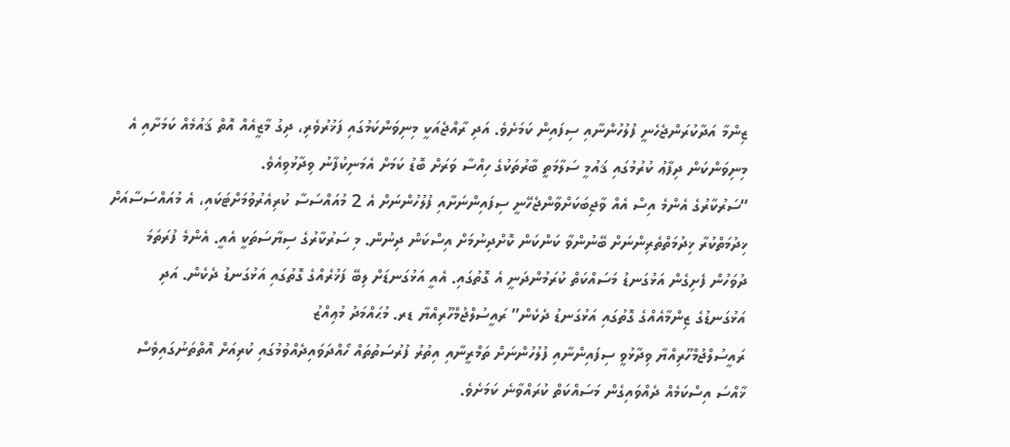ޒިންމާ އަދާކުރަންޖެހެނީ ފުލުހުންނާއި ސިފައިން ކަމަށެވެ. އަދި ރާއްޖެއަކީ މިނިވަންކަމުގައި ފަޚުރުވެރި، ދިގު މާޒީއެއް އޮތް ޤައުމެއް ކަމަށާއި އެ މިނިވަންކަން ދިފާޢު ކުރުމުގައި ޤައުމީ ސަލާމަތީ ބާރުތަކުގެ ހިއްސާ ވަރަށް ބޮޑު ކަމަށް އެމަނިކުފާނު ވިދާޅުވިއެވެ.
“ސަރުކާރުގެ އެންމެ އިސް އެއް ވާޖިބަކަށްވާންޖެހޭނީ ސިފައިންނަށާއި ފުލުހުންނަށް އެ 2 މުއައްސަސާ ކުރިއެރުވުމަށްޓަކައި، އެ މުއައްސަސާއަށް ޚިދުމަތްކުރާ ޚިދުމަތްތެރިންނަށް ބޭނުންވާ ކަންކަން ކޮށްދިނުމަށް އިސްކަން ދިނުން. މި ސަރުކާރުގެ ސިޔާސަތަކީ އެއީ. އެންމެ ފުރަތަމަ ދުވަހުން ފެށިގެން އަޅުގަނޑު މަސައްކަތް ކުރަމުންދަނީ އެ ގޮތުގައި. އެއީ އަޅުގަނޑަށް ލިބޭ ފަޚުރެއްގެ ގޮތުގައި އަޅުގަނޑު ދެކެން. އަދި އަޅުގަނޑުގެ ޒިންމާއެއްގެ ގޮތުގައި އަޅުގަނޑު ދެކެން” ރައީސުލްޖުމްހޫރިއްޔާ ޑރ. މުޙައްމަދު މުޢިއްޒު
ރައީސުލްޖުމްހޫރިއްޔާ ވިދާޅުވީ ސިފައިންނާއި ފުލުހުންނަށް ތަމްރީނާއި އިތުރު ފުރުސަތުތައް ހޯއްދަވައިދެއްވުމުގައި ކުރިއަށް އޮތްތަނުގައިވެސް ޚާއްސަ އިސްކަމެއް ދެއްވައިގެން މަސައްކަތް ކުރައްވާނެ ކަމަށެވެ.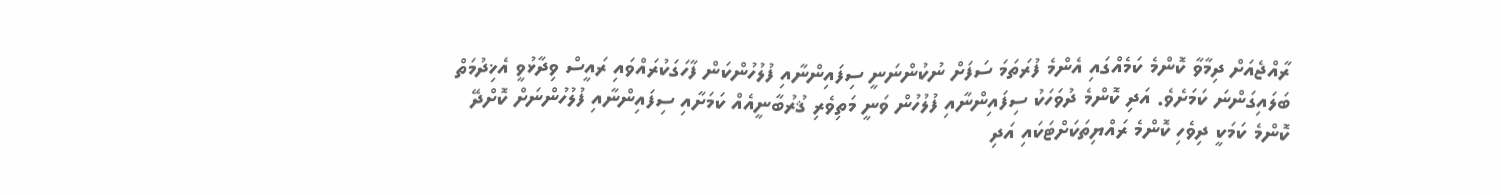ރާއްޖެއަށް ދިމާވާ ކޮންމެ ކަމެއްގައި އެންމެ ފުރަތަމަ ސަފަށް ނުކުންނަނީ ސިފައިންނާއި ފުލުހުންކަން ފާހަގަކުރައްވައި ރައީސް ވިދާޅުވީ އެޚިދުމަތް ބަލައިގަންނަ ކަމަށެވެ. އަދި ކޮންމެ ދުވަހަކު ސިފައިންނާއި ފުލުހުން ވަނީ މަތިވެރި ޤުރުބާނީއެއް ކަމަށާއި ސިފައިންނާއި ފުލުހުންނަށް ކޮށްދޭ ކޮންމެ ކަމަކީ ދިވެހި ކޮންމެ ރައްޔިތަކަށްޓަކައި އަދި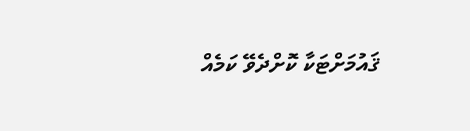ޤައުމަށްޓަކާ ކޮށްދެވޭ ކަމެއް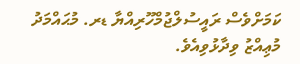ކަމަށްވެސް ރައީސުލްޖުމްހޫރިއްޔާ ޑރ. މުޙައްމަދު މުޢިއްޒު ވިދާޅުވިއެވެ.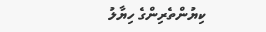ކިޔުންތެރިންގެ ހިޔާލު